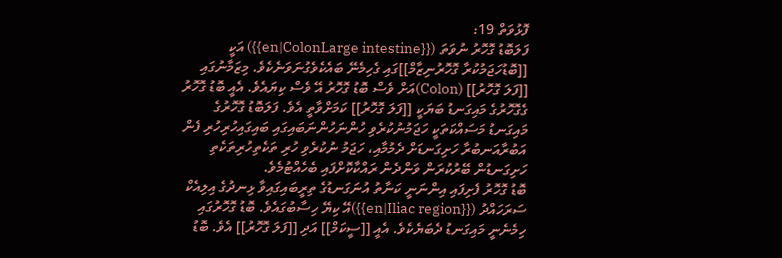ފޮޅުވަތް 19:
ފަލަބޮޑު ގޮހޮރު ނުވަތަ ({{en|ColonLarge intestine}}) އަކީ [[ބޮޑުހަޖަމުކުރާ ގޮހޮރުނިޒާމް]]ގައި ގެހިމެނޭ ބައެކެވެގުނަވަނެކެވެ. މިޒަމާނުގައި [[ފަލަ ގޮހޮރު]] (Colon)އަށް ވެސް ބޮޑު ގޮހޮރު އޭ ވެސް ކިޔައެވެ. އެއީ ބޮޑު ގޮހޮރު ގެގޮހޮރުގެ މައިގަނޑު ބަޔަކީ [[ފަލަ ގޮހޮރު]] ކަމަށްވާތީ އެވެ. ފަލަބޮޑު ގޮހޮރުގެ މައިގަނޑު މަސައްކަތަކީ ހަޖަމުނުކުރެވި ހުންނަހުންނަބައިގައި ބައިގައިހުރިހުރި ފެން އަބުރާއަނބުރާ ހަށިގަނޑަށް ދެމުމާއި، ހަޖަމު ނުކުރެވި ހުރި ތަކެތިހުރިތަކެތި ހަށިގަނޑުން ބޭރުކުރަން ވަންދެން ރައްކާކޮށްފައި ބެހެއްޓުމެވެ.
ބޮޑު ގޮހޮރު ފެށިފައި އިންނަނީ ކަނާތު އުނަގަނޑުގެ ތިރީބައިގައިވާ ޅިނދުގެ އިލިއެކް ސަރަހައްދު ({{en|Iliac region}})އޭ ކިޔޭ ހިސާބުގައެވެ. ބޮޑު ގޮހޮރުގައި ހިމެނެނީ މައިގަނޑު ދެބަޔެކެވެ. އެއީ [[ސީކަމް]] އަދި [[ފަލަ ގޮހޮރު]] އެވެ. ބޮޑު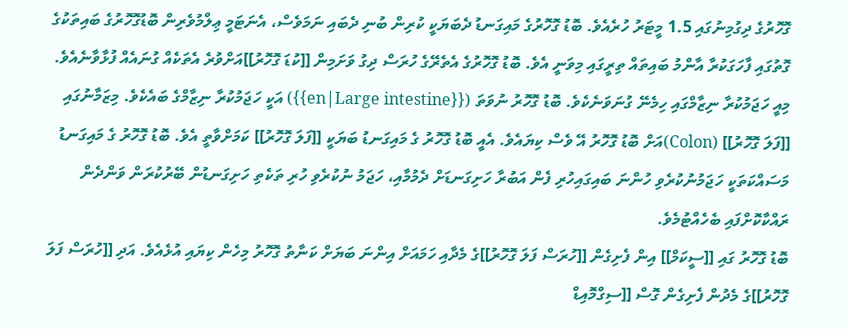ގޮހޮރުގެ ދިގުމިނުގައި 1.5 މީޓަރު ހުރެއެވެ. ބޮޑު ގޮހޮރުގެ މައިގަނޑު ދެބަޔަކީ ކުރިން ބުނި ދެބައި ނަމަވެސް، އެނަޓަމީ ޢިލްމުވެރިން ބޮޑުގޮހޮރުގެ ބައިތަކުގެ ގޮތުގައި ފާހަގަކުރާ އާންމު ބައިތައް ތިރީގައި މިވަނީ އެވެ. ބޮޑު ގޮހޮރުގެ އެތެރޭގެ ހުރަސް ދިގު ވަށަމިން [[ކުޑަ ގޮހޮރު]]އަށްވުރެ އެތަކެއް ގުނައެއް ފުޅާވާނެއެވެ.
މިއީ ހަޖަމުކުރާ ނިޒާމްގައި ހިމެނޭ ގުނަވަނެކެވެ. ބޮޑު ގޮހޮރު ނުވަތަ ({{en|Large intestine}}) އަކީ ހަޖަމުކުރާ ނިޒާމްގެ ބައެކެވެ. މިޒަމާނުގައި [[ފަލަ ގޮހޮރު]] (Colon)އަށް ބޮޑު ގޮހޮރު އޭ ވެސް ކިޔައެވެ. އެއީ ބޮޑު ގޮހޮރު ގެ މައިގަނޑު ބަޔަކީ [[ފަލަ ގޮހޮރު]] ކަމަށްވާތީ އެވެ. ބޮޑު ގޮހޮރު ގެ މައިގަނޑު މަސައްކަތަކީ ހަޖަމުނުކުރެވި ހުންނަ ބައިގައިހުރި ފެން އަބުރާ ހަށިގަނޑަށް ދެމުމާއި، ހަޖަމު ނުކުރެވި ހުރި ތަކެތި ހަށިގަނޑުން ބޭރުކުރަން ވަންދެން ރައްކާކޮށްފައި ބެހެއްޓުމެވެ.
ބޮޑު ގޮހޮރު ގައި [[ސީކަމް]] އިން ފެށިގެން [[ހުރަސް ފަލަ ގޮހޮރު]]ގެ މެދާއި ހަމައަށް އިންނަ ބަޔަށް ކަނާތު ގޮހޮރު މިހެން ކިޔައި އުޅެއެވެ. އަދި [[ހުރަސް ފަލަ ގޮހޮރު]]ގެ މެދުން ފެށިގެން ގޮސް [[ސިގްމޮއިޑް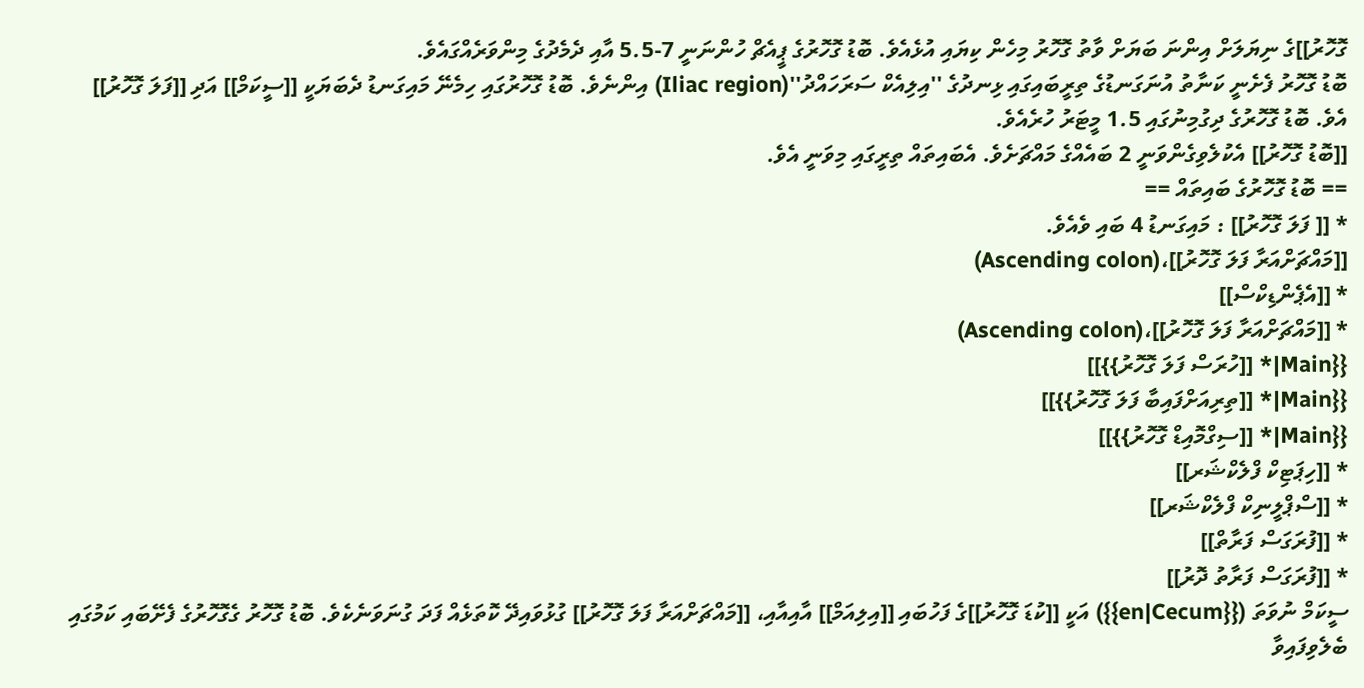ގޮހޮރު]]ގެ ނިޔަލަށް އިންނަ ބަޔަށް ވާތު ގޮހޮރު މިހެން ކިޔައި އުޅެއެވެ. ބޮޑު ގޮހޮރުގެ ޕީއެޗް ހުންނަނީ 7-5.5 އާއި ދެމެދުގެ މިންވަރެއްގައެވެ.
ބޮޑު ގޮހޮރު ފެށެނީ ކަނާތު އުނަގަނޑުގެ ތިރީބައިގައި ޅިނދުގެ ''އިލިއެކް ސަރަހައްދު''(Iliac region) އިންނެވެ. ބޮޑު ގޮހޮރުގައި ހިމެނޭ މައިގަނޑު ދެބަޔަކީ [[ސީކަމް]] އަދި [[ފަލަ ގޮހޮރު]] އެވެ. ބޮޑު ގޮހޮރުގެ ދިގުމިނުގައި 1.5 މީޓަރު ހުރެއެވެ.
[[ބޮޑު ގޮހޮރު]] އެކުލެވިގެންވަނީ 2 ބައެއްގެ މައްޗަށެވެ. އެބައިތައް ތިރީގައި މިވަނީ އެވެ.
== ބޮޑު ގޮހޮރުގެ ބައިތައް ==
* [[ ފަލަ ގޮހޮރު]] : މައިގަނޑު 4 ބައި ވެއެވެ.
[[މައްޗަށްއަރާ ފަލަ ގޮހޮރު]]،(Ascending colon)
* [[އެޕެންޑިކްސް]]
* [[މައްޗަށްއަރާ ފަލަ ގޮހޮރު]]،(Ascending colon)
{{Main|* [[ހުރަސް ފަލަ ގޮހޮރު}}]]
{{Main|* [[ތިރިއަށްފައިބާ ފަލަ ގޮހޮރު}}]]
{{Main|* [[ސިގްމޮއިޑް ގޮހޮރު}}]]
* [[ހިޕަޓިކް ފްލެކްޝަރ]]
* [[ސްޕްލީނިކް ފްލެކްޝަރ]]
* [[ފުރަގަސް ފަރާތް]]
* [[ފުރަގަސް ފަރާތު ދޮރު]]
ސީކަމް ނުވަތަ ({{en|Cecum}}) އަކީ [[ކުޑަ ގޮހޮރު]]ގެ ފަހުބައި [[އިލިއަމް]] އާއިއާއި، [[މައްޗަށްއަރާ ފަލަ ގޮހޮރު]] ގުޅުވައިދޭ ކޮތަޅެއް ފަދަ ގުނަވަނެކެވެ. ބޮޑު ގޮހޮރު ގެގޮހޮރުގެ ފެށޭބައި ކަމުގައި ބެލެވިފައިވާ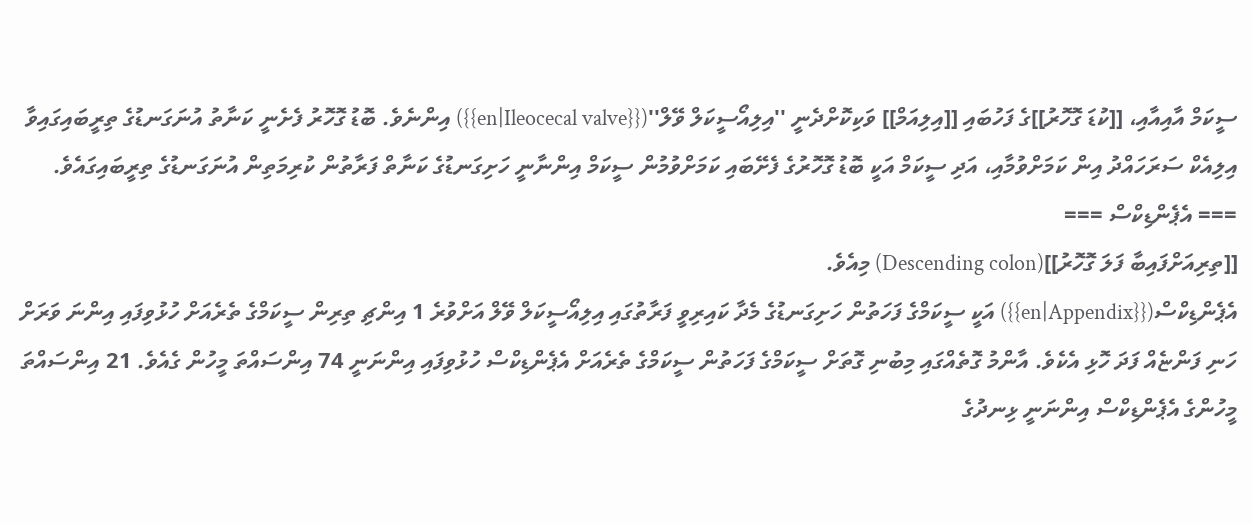ސީކަމް އާއިއާއި، [[ކުޑަ ގޮހޮރު]]ގެ ފަހުބައި [[އިލިއަމް]] ވަކިކޮށްދެނީ ''އިލިއޯސީކަލް ވޭލް''({{en|Ileocecal valve}}) އިންނެވެ. ބޮޑު ގޮހޮރު ފެށެނީ ކަނާތު އުނަގަނޑުގެ ތިރީބައިގައިވާ އިލިއެކް ސަރަހައްދު އިން ކަމަށްވުމާއި، އަދި ސީކަމް އަކީ ބޮޑު ގޮހޮރުގެ ފެށޭބައި ކަމަށްވުމުން ސީކަމް އިންނާނީ ހަށިގަނޑުގެ ކަނާތް ފަރާތުން ކުރިމަތިން އުނަގަނޑުގެ ތިރީބައިގައެވެ.
=== އެޕެންޑިކްސް ===
[[ތިރިއަށްފައިބާ ފަލަ ގޮހޮރު]](Descending colon) މިއެވެ.
އެޕެންޑިކްސް({{en|Appendix}}) އަކީ ސީކަމްގެ ފަހަތުން ހަށިގަނޑުގެ މެދާ ކައިރިވީ ފަރާތުގައި އިލިއޯސީކަލް ވޭލް އަށްވުރެ 1 އިންޗި ތިރިން ސީކަމްގެ ތެރެއަށް ހުޅުވިފައި އިންނަ ވަރަށް ހަނި ފަންޏެއް ފަދަ ހޮޅި އެކެވެ. އާންމު ގޮތެއްގައި މިބުނި ގޮތަށް ސީކަމްގެ ފަހަތުން ސީކަމްގެ ތެރެއަށް އެޕެންޑިކްސް ހުޅުވިފައި އިންނަނީ 74 އިންސައްތަ މީހުން ގެއެވެ. 21 އިންސައްތަ މީހުންގެ އެޕެންޑިކްސް އިންނަނީ ޅިނދުގެ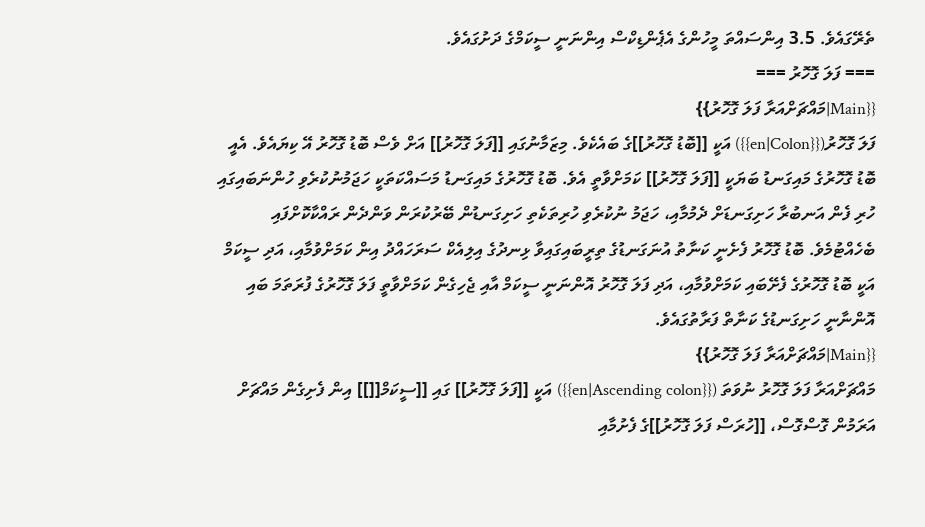ތެރޭގައެވެ. 3.5 އިންސައްތަ މީހުންގެ އެޕެންޑިކްސް އިންނަނީ ސީކަމްގެ ދަށުގައެވެ.
=== ފަލަ ގޮހޮރު ===
{{Main|މައްޗަށްއަރާ ފަލަ ގޮހޮރު}}
ފަލަ ގޮހޮރު({{en|Colon}}) އަކީ [[ބޮޑު ގޮހޮރު]]ގެ ބައެކެވެ. މިޒަމާނުގައި [[ފަލަ ގޮހޮރު]] އަށް ވެސް ބޮޑު ގޮހޮރު އޭ ކިޔައެވެ. އެއީ ބޮޑު ގޮހޮރުގެ މައިގަނޑު ބަޔަކީ [[ފަލަ ގޮހޮރު]] ކަމަށްވާތީ އެވެ. ބޮޑު ގޮހޮރުގެ މައިގަނޑު މަސައްކަތަކީ ހަޖަމުނުކުރެވި ހުންނަބައިގައި ހުރި ފެން އަނބުރާ ހަށިގަނޑަށް ދެމުމާއި، ހަޖަމު ނުކުރެވި ހުރިތަކެތި ހަށިގަނޑުން ބޭރުކުރަން ވަންދެން ރައްކާކޮށްފައި ބެހެއްޓުމެވެ. ބޮޑު ގޮހޮރު ފެށެނީ ކަނާތު އުނަގަނޑުގެ ތިރީބައިގައިވާ ޅިނދުގެ އިލިއެކް ސަރަހައްދު އިން ކަމަށްވުމާއި، އަދި ސީކަމް އަކީ ބޮޑު ގޮހޮރުގެ ފެށޭބައި ކަމަށްވުމާއި، އަދި ފަލަ ގޮހޮރު އޮންނަނީ ސީކަމް އާއި ޖެހިގެން ކަމަށްވާތީ ފަލަ ގޮހޮރުގެ ފުރަތަމަ ބައި އޮންނާނީ ހަށިގަނޑުގެ ކަނާތް ފަރާތުގައެވެ.
{{Main|މައްޗަށްއަރާ ފަލަ ގޮހޮރު}}
މައްޗަށްއަރާ ފަލަ ގޮހޮރު ނުވަތަ ({{en|Ascending colon}}) އަކީ [[ފަލަ ގޮހޮރު]] ގައި [[ސީކަމް[[]] އިން ފެށިގެން މައްޗަށް އަރަމުން ގޮސްގޮސް، [[ހުރަސް ފަލަ ގޮހޮރު]]ގެ ފެށުމާއި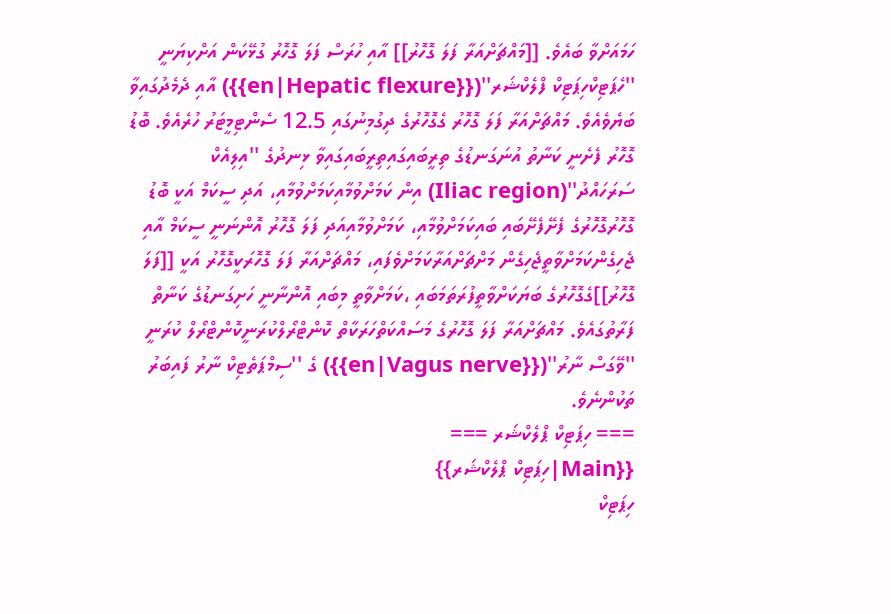ހަމައަށްވާ ބައެވެ. [[މައްޗަށްއަރާ ފަލަ ގޮހޮރު]] އާއި ހުރަސް ފަލަ ގޮހޮރު ގުޅޭކަން އަށްކިޔަނީ ''ހެޕަޓިކްހިޕަޓިކް ފްލެކްޝަރ''({{en|Hepatic flexure}}) އާއި ދެމެދުގައިވާ ބަޔެވެއެވެ. މައްޗަށްއަރާ ފަލަ ގޮހޮރު ގެގޮހޮރުގެ ދިގުމިނުގައި 12.5 ސެންޓިމީޓަރު ހުރެއެވެ. ބޮޑު ގޮހޮރު ފެށެނީ ކަނާތު އުނަގަނޑުގެ ތިރީބައިގައިތިރީބައިގައިވާ ޅިނދުގެ ''އިލިއެކް ސަރަހައްދު''(Iliac region) އިން ކަމަށްވުމާއިކަމަށްވުމާއި، އަދި ސީކަމް އަކީ ބޮޑު ގޮހޮރުގޮހޮރުގެ ފެށޭފެށޭބައި ބައިކަމަށްވުމާއި، ކަމަށްވުމާއިއަދި ފަލަ ގޮހޮރު އޮންނަނީ ސީކަމް އާއި ޖެހިގެންކަމަށްވާތީޖެހިގެން މަށްޗަށްއަރާކަމަށްވެފައި، މައްޗަށްއަރާ ފަލަ ގޮހޮރަކީގޮހޮރު އަކީ [[ފަލަ ގޮހޮރު]]ގެގޮހޮރުގެ ބަޔަކަށްވާތީފުރަތަމަބައި ،ކަމަށްވާތީ މިބައި އޮންނާނީ ހަށިގަނޑުގެ ކަނާތް ފަރާތުގައެވެ. މައްޗަށްއަރާ ފަލަ ގޮހޮރުގެ މަސައްކަތްހަރަކާތް ކޮންޓްރޯލްކުރަނީކޮންޓްރޯލް ކުރަނީ ''ވޭގަސް ނާރު''({{en|Vagus nerve}}) ގެ ''ސިމްޕަތެޓިކް ނާރު ފައިބަރު ތަކުންނެވެ.
=== ހިޕަޓިކް ޕްލެކްޝަރ ===
{{Main|ހިޕަޓިކް ޕްލެކްޝަރ}}
ހިޕަޓިކް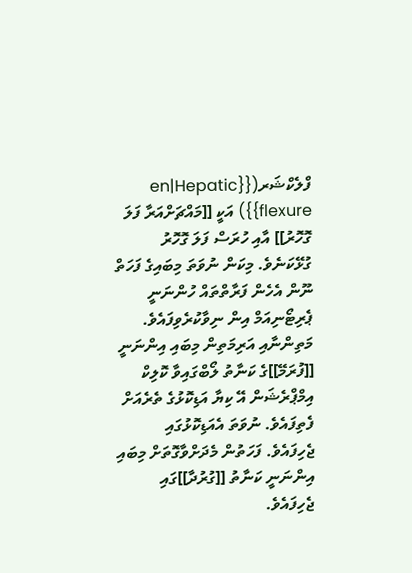ފްލެކްޝަރ({{en|Hepatic flexure}}) އަކީ [[މައްޗަށްއަރާ ފަލަ ގޮހޮރު]] އާއި ހުރަސް ފަލަ ގޮހޮރު ގުޅޭކަނެވެ. މިކަން ނުވަތަ މިބައިގެ ފަހަތް ނޫން އެހެން ފަރާތްތައް ހުންނަނީ ޕެރިޓޯނިއަމް އިން ނިވާކުރެވިފައެވެ. މަތިންނާއި އަރިމަތިން މިބައި އިންނަނީ [[ފުރަމޭ]]ގެ ކަނާތު ލޯބްގައިވާ ކޮލިކް އިމްޕްރެޝަން އޭ ކިޔާ އަޑިކޮޅުގެ ތެރެއަށް ފެތިފައެވެ. ނުވަތަ އެއަޑިކޮޅުގައި ޖެހިފައެވެ. ފަހަތުން މެދަށްވާގޮތަށް މިބައި އިންނަނީ ކަނާތު [[ގުރުދާ]]ގައި ޖެހިފައެވެ.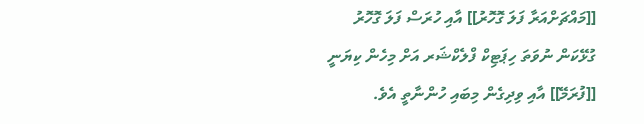[[މައްޗަށްއަރާ ފަލަ ގޮހޮރު]] އާއި ހުރަސް ފަލަ ގޮހޮރު ގުޅޭކަން ނުވަތަ ހިޕަޓިކް ފްލެކްޝަރ އަށް މިހެން ކިޔަނީ [[ފުރަމޭ]] އާއި ވިދިގެން މިބައި ހުންނާތީ އެވެ.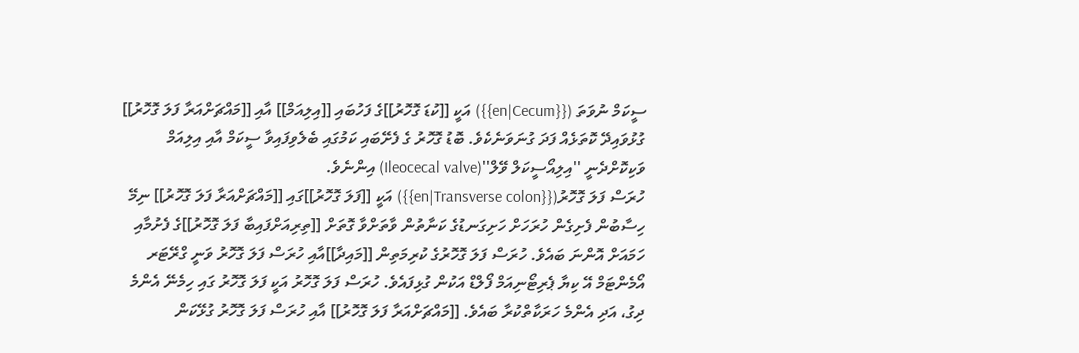ސީކަމް ނުވަތަ ({{en|Cecum}}) އަކީ [[ކުޑަ ގޮހޮރު]]ގެ ފަހުބައި [[އިލިއަމް]] އާއި [[މައްޗަށްއަރާ ފަލަ ގޮހޮރު]] ގުޅުވައިދޭ ކޮތަޅެއް ފަދަ ގުނަވަނެކެވެ. ބޮޑު ގޮހޮރު ގެ ފެށޭބައި ކަމުގައި ބެލެވިފައިވާ ސީކަމް އާއި އިލިއަމް ވަކިކޮށްދެނީ ''އިލިއޯސީކަލް ވޭލް''(Ileocecal valve) އިންނެވެ.
ހުރަސް ފަލަ ގޮހޮރު({{en|Transverse colon}}) އަކީ [[ފަލަ ގޮހޮރު]]ގައި [[މައްޗަށްއަރާ ފަލަ ގޮހޮރު]] ނިމޭ ހިސާބުން ފެށިގެން ހުރަހަށް ހަށިގަނޑުގެ ކަނާތުން ވާތަށްވާ ގޮތަށް [[ތިރިއަށްފައިބާ ފަލަ ގޮހޮރު]]ގެ ފެށުމާއި ހަމައަށް އޮންނަ ބައެވެ. ހުރަސް ފަލަ ގޮހޮރުގެ ކުރިމަތިން [[މައިދާ]]އާއި ހުރަސް ފަލަ ގޮހޮރު ވަނީ ގްރޭޓަރ އޯމެންޓަމް އޭ ކިޔާ ޕެރިޓޯނިއަމް ފޯލްޑް އަކުން ގުޅިފައެވެ. ހުރަސް ފަލަ ގޮހޮރު އަކީ ފަލަ ގޮހޮރު ގައި ހިމެނޭ އެންމެ ދިގު، އަދި އެންމެ ހަރަކާތްކުރާ ބައެވެ. [[މައްޗަށްއަރާ ފަލަ ގޮހޮރު]] އާއި ހުރަސް ފަލަ ގޮހޮރު ގުޅޭކަން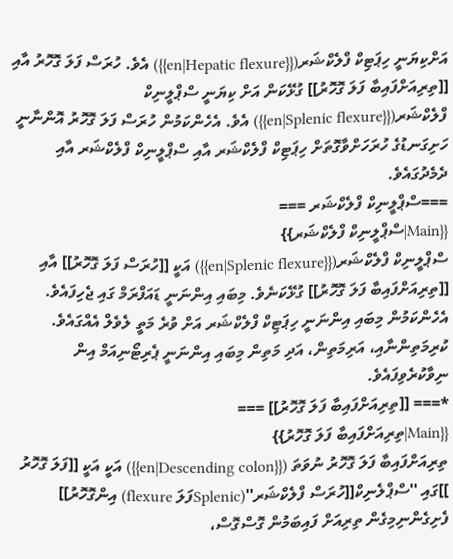އަށްކިޔަނީ ހިޕަޓިކް ފްލެކްޝަރ({{en|Hepatic flexure}}) އެވެ. ހުރަސް ފަލަ ގޮހޮރު އާއި [[ތިރިއަށްފައިބާ ފަލަ ގޮހޮރު]] ގުޅޭކަން އަށް ކިޔަނީ ސްޕްލީނިކް ފްލެކްޝަރ({{en|Splenic flexure}}) އެވެ. އެހެންކަމުން ހުރަސް ފަލަ ގޮހޮރު އޮންނާނީ ހަށިގަނޑުގެ ހުރަހަށްވާގޮތަށް ހިޕަޓިކް ފްލެކްޝަރ އާއި ސްޕްލީނިކް ފްލެކްޝަރ އާއި ދެމެދުގައެވެ.
===ސްޕްލީނިކް ފްލެކްޝަރ ===
{{Main|ސްޕްލީނިކް ފްލެކްޝަރ}}
ސްޕްލީނިކް ފްލެކްޝަރ({{en|Splenic flexure}}) އަކީ [[ހުރަސް ފަލަ ގޮހޮރު]] އާއި [[ތިރިއަށްފައިބާ ފަލަ ގޮހޮރު]] ގުޅޭކަނެވެ. މިބައި އިންނަނީ ޑައަފްރަމް ގައި ޖެހިފައެވެ. އެހެންކަމުން މިބައި އިންނަނީ ހިޕަޓިކް ފްލެކްޝަރ އަށް ވުރެ މަތީ ލެވެލް އެއްގައެވެ. ކުރިމަތިންނާއި، އަރިމަތިން، އަދި މަތިން މިބައި އިންނަނީ ޕެރިޓޯނިއަމް އިން ނިވާކުރެވިފައެވެ.
*=== [[ތިރިއަށްފައިބާ ފަލަ ގޮހޮރު]] ===
{{Main|ތިރިއަށްފައިބާ ފަލަ ގޮހޮރު}}
ތިރިއަށްފައިބާ ފަލަ ގޮހޮރު ނުވަތަ ({{en|Descending colon}}) އަކީ އަކީ [[ފަލަ ގޮހޮރު ]]ގައި ''ސްޕްލެނިކް[[ހުރަސް ފްލެކްޝަރ''(Splenicފަލަ flexure) އިންގޮހޮރު]] ފެށިގެންނިމިގެން ތިރިއަށް ފައިބަމުން ގޮސްގޮސް،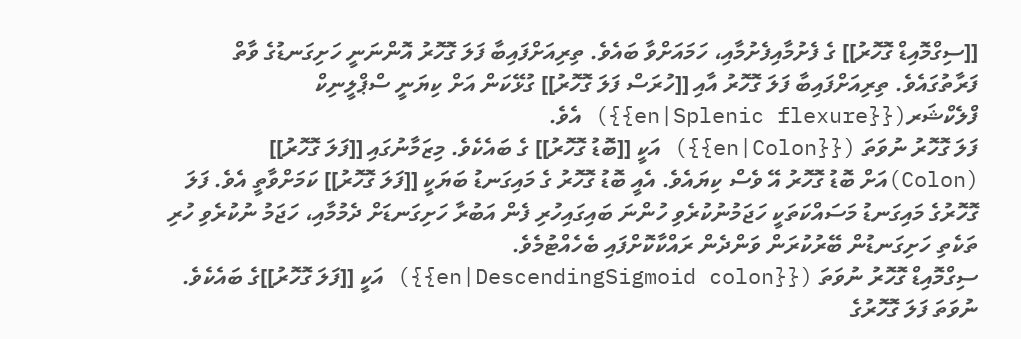[[ސިގްމޮއިޑް ގޮހޮރު]] ގެ ފެށުމާއިފެށުމާއި، ހަމައަށްވާ ބައެވެ. ތިރިއަށްފައިބާ ފަލަ ގޮހޮރު އޮންނަނީ ހަށިގަނޑުގެ ވާތް ފަރާތުގައެވެ. ތިރިއަށްފައިބާ ފަލަ ގޮހޮރު އާއި [[ހުރަސް ފަލަ ގޮހޮރު]] ގުޅޭކަން އަށް ކިޔަނީ ސްޕްލީނިކް ފްލެކްޝަރ({{en|Splenic flexure}}) އެވެ.
ފަލަ ގޮހޮރު ނުވަތަ ({{en|Colon}}) އަކީ [[ބޮޑު ގޮހޮރު]] ގެ ބައެކެވެ. މިޒަމާނުގައި [[ފަލަ ގޮހޮރު]] (Colon)އަށް ބޮޑު ގޮހޮރު އޭ ވެސް ކިޔައެވެ. އެއީ ބޮޑު ގޮހޮރު ގެ މައިގަނޑު ބަޔަކީ [[ފަލަ ގޮހޮރު]] ކަމަށްވާތީ އެވެ. ފަލަ ގޮހޮރުގެ މައިގަނޑު މަސައްކަތަކީ ހަޖަމުނުކުރެވި ހުންނަ ބައިގައިހުރި ފެން އަބުރާ ހަށިގަނޑަށް ދެމުމާއި، ހަޖަމު ނުކުރެވި ހުރި ތަކެތި ހަށިގަނޑުން ބޭރުކުރަން ވަންދެން ރައްކާކޮށްފައި ބެހެއްޓުމެވެ.
ސިގްމޮއިޑް ގޮހޮރު ނުވަތަ ({{en|DescendingSigmoid colon}}) އަކީ [[ފަލަ ގޮހޮރު]]ގެ ބައެކެވެ. ނުވަތަ ފަލަ ގޮހޮރުގެ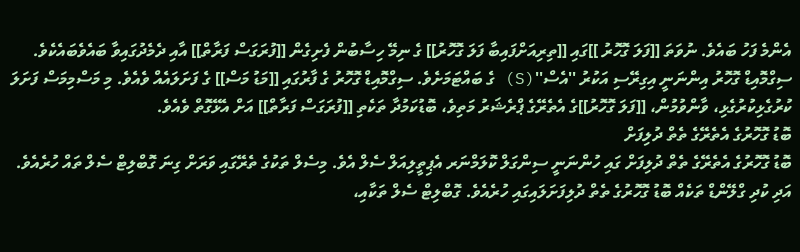އެންމެ ފަހު ބައެވެ. ނުވަތަ [[ފަލަ ގޮހޮރު ]]ގައި [[ތިރިއަށްފައިބާ ފަލަ ގޮހޮރު]] ގެ ނިމޭ ހިސާބުން ފެށިގެން [[ފުރަގަސް ފަރާތް]] އާއި ދެމެދުގައިވާ ބައެވެބައެކެވެ. ސިގްމޮއިޑް ގޮހޮރު އިންނަނީ އިގިރޭސި އަކުރު ''އެސް''(S) ގެ ބައްޓަމަށެވެ. ސިގްމޮއިޑް ގޮހޮރު ގެ ފާރުގައި [[މަޑު މަސް]] ގެ ފަށަލައެއް ވެއެވެ. މި މަސްމިމަސް ފަށަލަ ކުރުގެޅިކުރުގެޅި، ވާންވުމުން، [[ފަލަ ގޮހޮރު]]ގެ އެތެރޭގެ ޕްރެޝަރު މަތިވެ، ބޮޑުކަމުދާ ތަކެތި [[ފުރަގަސް ފަރާތް]] އަށް އެޅޭގޮތް ވެއެވެ.
ބޮޑު ގޮހޮރުގެ އެތެރޭގެ ތެތް ދުލިފަށް
ބޮޑު ގޮހޮރުގެ އެތެރޭގެ ތެތް ދުލިފަށް ގައި ހުންނަނީ ސިންގަލް ކޮލަމްނަރ އެޕިތީލިއަލް ސެލް އެވެ. މިސެލް ތަކުގެ ތެރޭގައި ވަރަށް ގިނަ ގޮބްލިޓް ސެލް ތައް ހުރެއެވެ. އަދި ކުދި ގްލޭންޑް ތަކެއް ބޮޑު ގޮހޮރުގެ ތެތް ދުލިފަށަލައިގައި ހުރެއެވެ. ގޮބްލިޓް ސެލް ތަކާއި،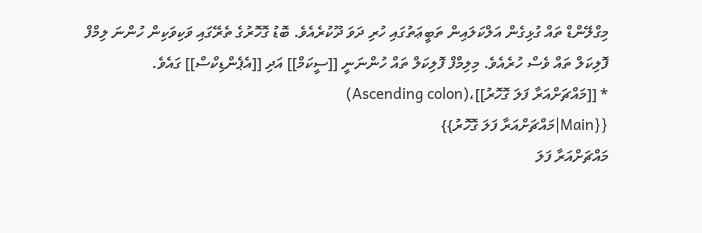މިގްލޭންޑް ތައް ގުޅިގެން އަލްކަލައިން ތަބީޢަތުގައި ހުރި ދަވަ ދޫކުރެއެވެ. ބޮޑު ގޮހޮރުގެ ތެރޭގައި ވަކިވަކިން ހުންނަ ލިމްފް ފޮލިކަލް ތައް ވެސް ހުރެއެވެ. މިލިމްފް ފޮލިކަލް ތައް ހުންނަނީ [[ސީކަމް]] އަދި [[އެޕެންޑިކްސް]] ގައެވެ.
* [[މައްޗަށްއަރާ ފަލަ ގޮހޮރު]]،(Ascending colon)
{{Main|މައްޗަށްއަރާ ފަލަ ގޮހޮރު}}
މައްޗަށްއަރާ ފަލަ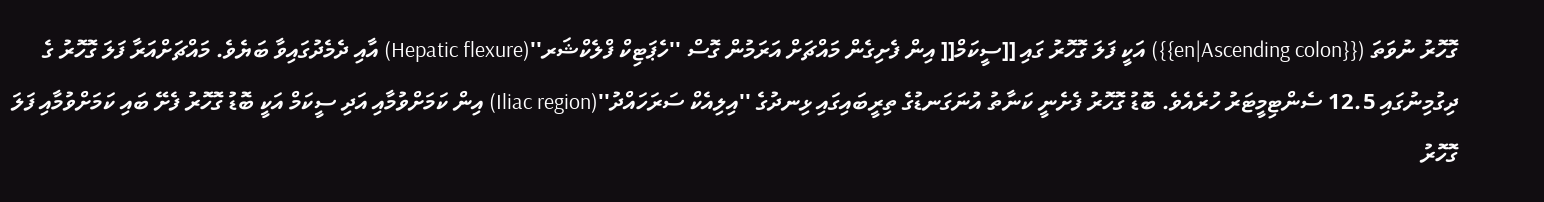ގޮހޮރު ނުވަތަ ({{en|Ascending colon}}) އަކީ ފަލަ ގޮހޮރު ގައި [[ސީކަމް[[ އިން ފެށިގެން މައްޗަށް އަރަމުން ގޮސް ''ހެޕަޓިކް ފްލެކްޝަރ''(Hepatic flexure) އާއި ދެމެދުގައިވާ ބަޔެވެ. މައްޗަށްއަރާ ފަލަ ގޮހޮރު ގެ ދިގުމިނުގައި 12.5 ސެންޓިމީޓަރު ހުރެއެވެ. ބޮޑު ގޮހޮރު ފެށެނީ ކަނާތު އުނަގަނޑުގެ ތިރީބައިގައި ޅިނދުގެ ''އިލިއެކް ސަރަހައްދު''(Iliac region) އިން ކަމަށްވުމާއި އަދި ސީކަމް އަކީ ބޮޑު ގޮހޮރު ފެށޭ ބައި ކަމަށްވުމާއި ފަލަ ގޮހޮރު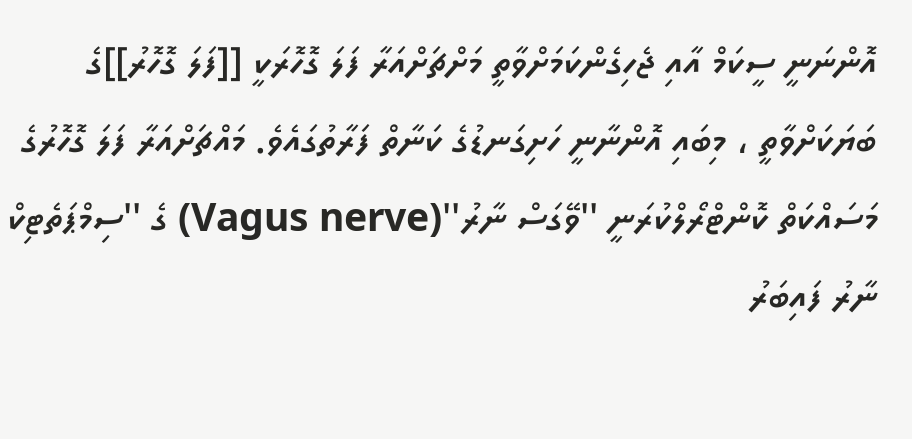އޮންނަނީ ސީކަމް އާއި ޖެހިގެންކަމަށްވާތީ މަށްޗަށްއަރާ ފަލަ ގޮހޮރަކީ [[ފަލަ ގޮހޮރު]]ގެ ބަޔަކަށްވާތީ ، މިބައި އޮންނާނީ ހަށިގަނޑުގެ ކަނާތް ފަރާތުގައެވެ. މައްޗަށްއަރާ ފަލަ ގޮހޮރުގެ މަސައްކަތް ކޮންޓްރޯލްކުރަނީ ''ވޭގަސް ނާރު''(Vagus nerve) ގެ ''ސިމްޕަތެޓިކް ނާރު ފައިބަރު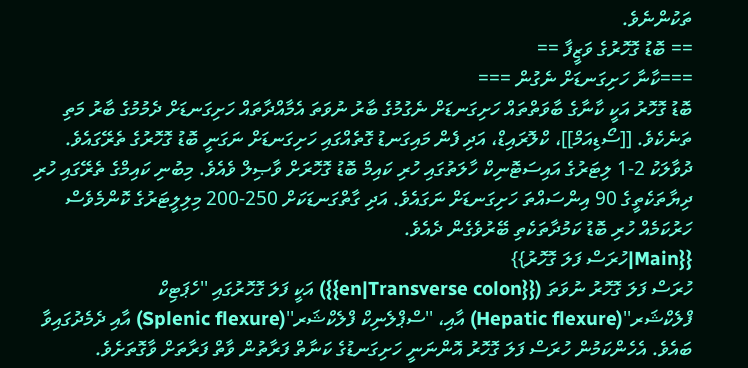ތަކުންނެވެ.
== ބޮޑު ގޮހޮރުގެ ވަޒީފާ ==
===ކާނާ ހަށިގަނޑަށް ނެގުން ===
ބޮޑު ގޮހޮރު އަކީ ކާނާގެ ބާވަތްތައް ހަށިގަނޑަށް ނެގުމުގެ ބާރު ނުވަތަ އެމާއްދާތައް ހަށިގަނޑަށް ދެމުމުގެ ބާރު މަތި ތަނެކެވެ. [[ސޯޑިއަމް]]، ކްލޮރައިޑް، އަދި ފެން މައިގަނޑު ގޮތެއްގައި ހަށިގަނޑަށް ނަގަނީ ބޮޑު ގޮހޮރުގެ ތެރޭގައެވެ. ދުވާލަކު 2-1 ލިޓަރުގެ އައިސަޓޮނިކް ހާލަތުގައި ހުރި ކައިމް ބޮޑު ގޮހޮރަށް ވާޞިލް ވެއެވެ. މިބުނި ކައިމްގެ ތެރޭގައި ހުރި ދިޔާތަކެތީގެ 90 އިންސައްތަ ހަށިގަނޑަށް ނަގައެވެ. އަދި ގާތްގަނޑަކަށް 250-200 މިލިލީޓަރުގެ ކޮންމެވެސް ހަރުކަމެއް ހުރި ބޮޑު ކަމުދާތަކެތި ބޭރުވެގެން ދެއެވެ.
{{Main|ހުރަސް ފަލަ ގޮހޮރު}}
ހުރަސް ފަލަ ގޮހޮރު ނުވަތަ ({{en|Transverse colon}}) އަކީ ފަލަ ގޮހޮރުގައި ''ހެޕަޓިކް ފްލެކްޝަރ''(Hepatic flexure) އާއި، ''ސްޕްލެނިކް ފްލެކްޝަރ''(Splenic flexure) އާއި ދެމެދުގައިވާ ބައެވެ. އެހެންކަމުން ހުރަސް ފަލަ ގޮހޮރު އޮންނަނީ ހަށިގަނޑުގެ ކަނާތް ފަރާތުން ވާތް ފަރާތަށް ވާގޮތަށެވެ.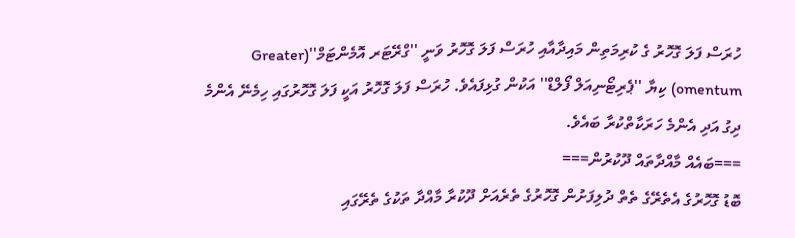ހުރަސް ފަލަ ގޮހޮރު ގެ ކުރިމަތިން މައިދާއާއި ހުރަސް ފަލަ ގޮހޮރު ވަނީ ''ގްރޭޓަރ އޮމެންޓަމް''(Greater omentum) ކިޔާ ''ޕެރިޓޯނިއަލް ފޯލްޑް'' އަކުން ގުޅިފައެވެ. ހުރަސް ފަލަ ގޮހޮރު އަކީ ފަލަ ގޮހޮރުގައި ހިމެނޭ އެންމެ ދިގު އަދި އެންމެ ހަރަކާތްކުރާ ބައެވެ.
===ބައެއް މާއްދާތައް ދޫކުރުން===
ބޮޑު ގޮހޮރުގެ އެތެރޭގެ ތެތް ދުލިފަށުން ގޮހޮރުގެ ތެރެއަށް ދޫކުރާ މާއްދާ ތަކުގެ ތެރޭގައި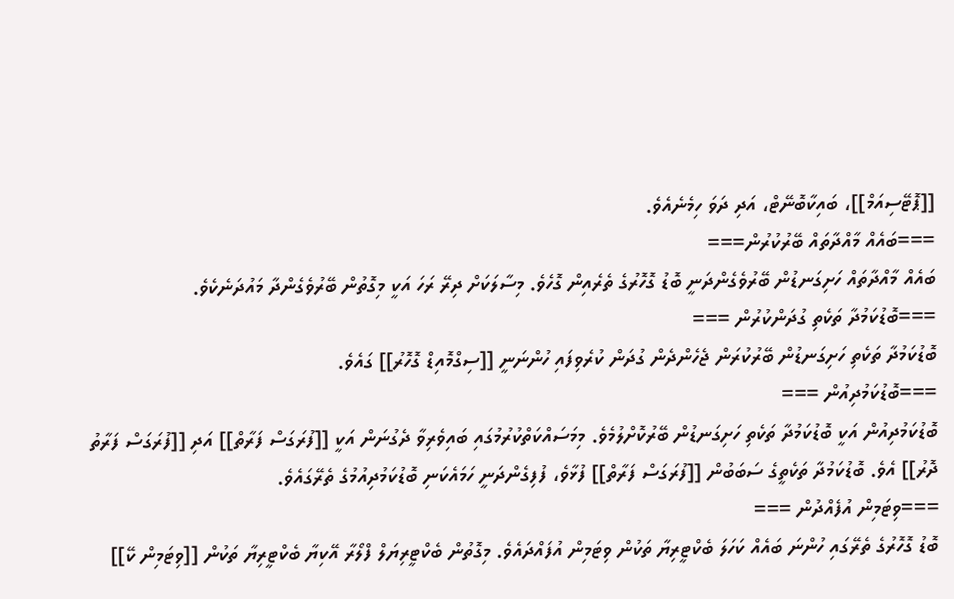[[ޕޮޓޭސިއަމް]]، ބައިކާބޮނޭޓް، އަދި ދަވަ ހިމެނެއެވެ.
===ބައެއް މާއްދާތައް ބޭރުކުރުން===
ބައެއް މާއްދާތައް ހަށިގަނޑުން ބޭރުވެގެންދަނީ ބޮޑު ގޮހޮރުގެ ތެރެއިން ގޮހެވެ. މިސާލަކަށް ދިރޭ ރަހަ އަކީ މިގޮތުން ބޭރުވެގެންދާ މައުދަނެކެވެ.
===ބޮޑުކަމުދާ ތަކެތި ގުދަންކުރުން ===
ބޮޑުކަމުދާ ތަކެތި ހަށިގަނޑުން ބޭރުކުރަން ޖެހެންދެން ގުދަން ކުރެވިފައި ހުންނަނީ [[ސިގްމޮއިޑް ގޮހޮރު]] ގައެވެ.
===ބޮޑުކަމުދިއުން ===
ބޮޑުކަމުދިއުން އަކީ ބޮޑުކަމުދާ ތަކެތި ހަށިގަނޑުން ބޭރުކޮށްލުމެވެ. މިމަސައްކަތްކުރުމުގައި ބައިވެރިވާ ދެގުނަން އަކީ [[ފުރަގަސް ފަރާތް]] އަދި [[ފުރަގަސް ފަރާތު ދޮރު]] އެވެ. ބޮޑުކަމުދާ ތަކެތީގެ ސަބަބުން [[ފުރަގަސް ފަރާތް]] ފުޅާވެ، ފުފިގެންދަނީ ހަމައެކަނި ބޮޑުކަމުދިއުމުގެ ތެރޭގައެވެ.
===ވިޓަމިން އުފެއްދުން ===
ބޮޑު ގޮހޮރުގެ ތެރޭގައި ހުންނަ ބައެއް ކަހަލަ ބެކްޓީރިޔާ ތަކުން ވިޓަމިން އުފައްދައެވެ. މިގޮތުން ބެކްޓީރިޔަލް ފްލޯރާ އޭކިޔާ ބެކްޓީރިޔާ ތަކުން [[ވިޓަމިން ކޭ]]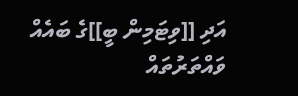އަދި [[ވިޓަމިން ބީ]]ގެ ބައެއް ވައްތަރުތައް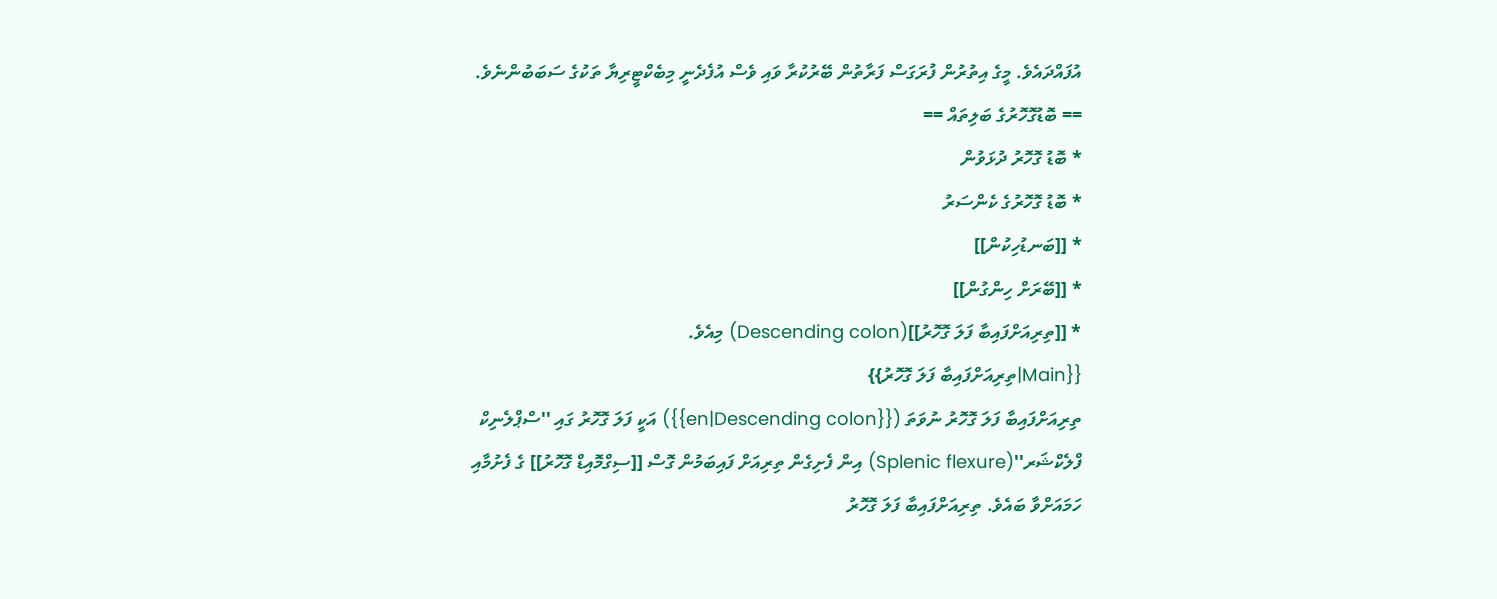އުފައްދައެވެ. މީގެ އިތުރުން ފުރަގަސް ފަރާތުން ބޭރުކުރާ ވައި ވެސް އުފެދެނީ މިބެކްޓީރިޔާ ތަކުގެ ސަބަބުންނެވެ.
== ބޮޑުގޮހޮރުގެ ބަލިތައް ==
* ބޮޑު ގޮހޮރު ދުޅަވުން
* ބޮޑު ގޮހޮރުގެ ކެންސަރު
* [[ބަނޑުހިކުން]]
* [[ބޭރަށް ހިންގުން]]
* [[ތިރިއަށްފައިބާ ފަލަ ގޮހޮރު]](Descending colon) މިއެވެ.
{{Main|ތިރިއަށްފައިބާ ފަލަ ގޮހޮރު}}
ތިރިއަށްފައިބާ ފަލަ ގޮހޮރު ނުވަތަ ({{en|Descending colon}}) އަކީ ފަލަ ގޮހޮރު ގައި ''ސްޕްލެނިކް ފްލެކްޝަރ''(Splenic flexure) އިން ފެށިގެން ތިރިއަށް ފައިބަމުން ގޮސް [[ސިގްމޮއިޑް ގޮހޮރު]] ގެ ފެށުމާއި ހަމައަށްވާ ބައެވެ. ތިރިއަށްފައިބާ ފަލަ ގޮހޮރު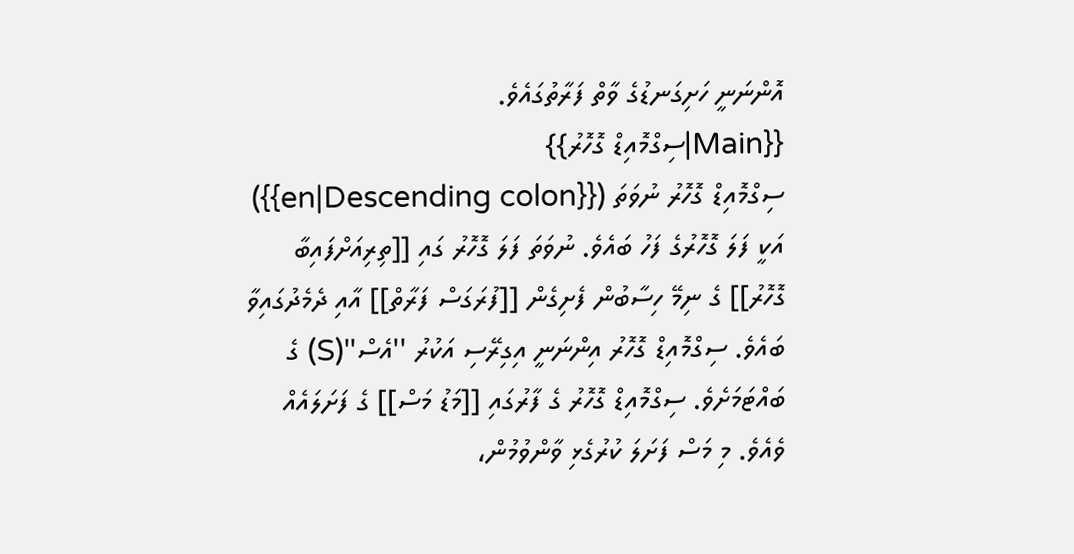އޮންނަނީ ހަށިގަނޑުގެ ވާތް ފަރާތުގައެވެ.
{{Main|ސިގްމޮއިޑް ގޮހޮރު}}
ސިގްމޮއިޑް ގޮހޮރު ނުވަތަ ({{en|Descending colon}}) އަކީ ފަލަ ގޮހޮރުގެ ފަހު ބައެވެ. ނުވަތަ ފަލަ ގޮހޮރު ގައި [[ތިރިއަށްފައިބާ ގޮހޮރު]] ގެ ނިމޭ ހިސާބުން ފެށިގެން [[ފުރަގަސް ފަރާތް]] އާއި ދެމެދުގައިވާ ބައެވެ. ސިގްމޮއިޑް ގޮހޮރު އިންނަނީ އިގިރޭސި އަކުރު ''އެސް''(S) ގެ ބައްޓަމަށެވެ. ސިގްމޮއިޑް ގޮހޮރު ގެ ފާރުގައި [[މަޑު މަސް]] ގެ ފަށަލައެއް ވެއެވެ. މި މަސް ފަށަލަ ކުރުގެޅި ވާންވުމުން،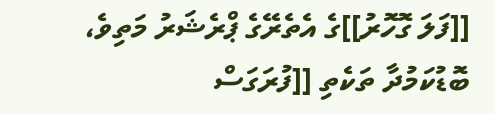[[ފަލަ ގޮހޮރު]]ގެ އެތެރޭގެ ޕްރެޝަރު މަތިވެ، ބޮޑުކަމުދާ ތަކެތި [[ފުރަގަސް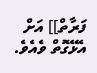ފަރާތް]] އަށް އެޅޭގޮތް ވެއެވެ.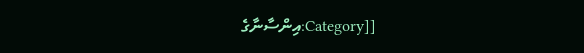[[Category:އިންސާނާގެ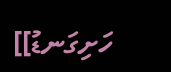ހަށިގަނޑު]]